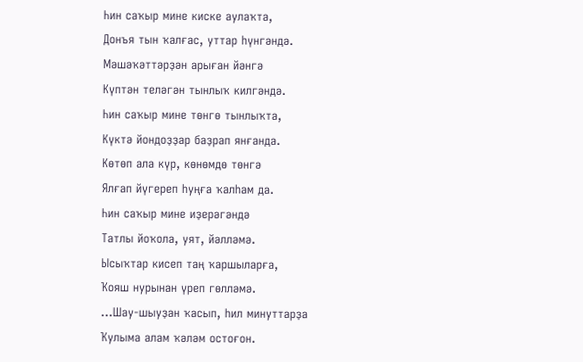Һин саҡыр мине киске аулаҡта,
Донъя тын ҡалғас, уттар һүнгәндә.
Мәшәҡәттәрҙән арыған йәнгә
Күптән теләгән тынлыҡ килгәндә.
Һин саҡыр мине төнгө тынлыҡта,
Күктә йондоҙҙар баҙрап янғанда.
Көтөп ала күр, көнөмдө төнгә
Ялғап йүгереп һуңға ҡалһам да.
Һин саҡыр мине иҙерәгәндә
Татлы йоҡола, уят, йәлләмә.
Ысыҡтар кисеп таң ҡаршыларға,
Ҡояш нурынан үреп гөлләмә.
...Шау-шыуҙан ҡасып, һил минуттарҙа
Ҡулыма алам ҡәләм остоғон.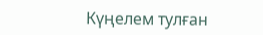Күңелем тулған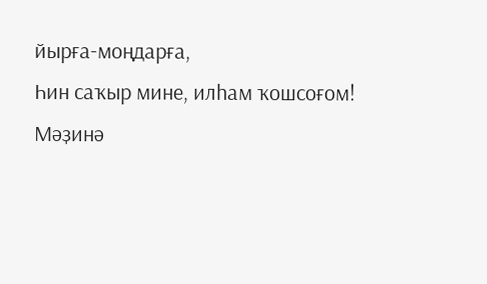йырға-моңдарға,
Һин саҡыр мине, илһам ҡошсоғом!
Мәҙинә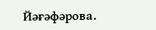Йәғәфәрова.